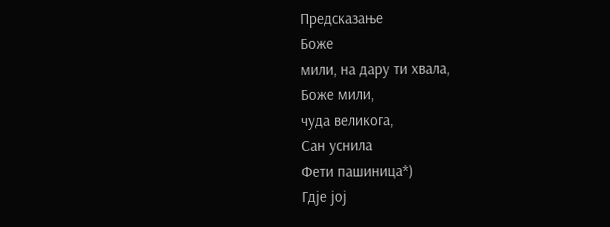Предсказање
Боже
мили, на дару ти хвала,
Боже мили,
чуда великога,
Сан уснила
Фети пашиница*)
Гдје јој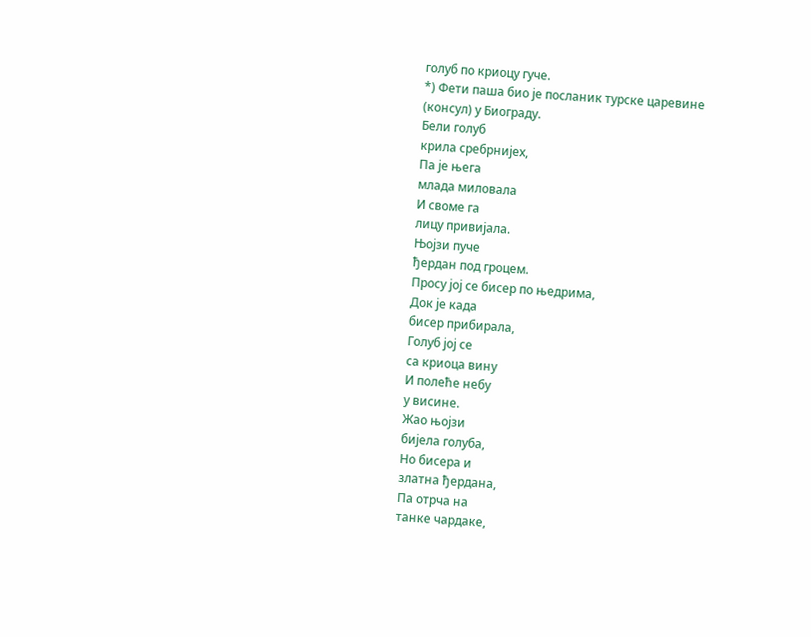голуб по криоцу гуче.
*) Фети паша био је посланик турске царевине
(консул) у Биограду.
Бели голуб
крила сребрнијех,
Па је њега
млада миловала
И своме га
лицу привијала.
Њојзи пуче
ђердан под гроцем.
Просу јој се бисер по њедрима,
Док је када
бисер прибирала,
Голуб јој се
са криоца вину
И полеће небу
у висине.
Жао њојзи
бијела голуба,
Но бисера и
златна ђердана,
Па отрча на
танке чардаке,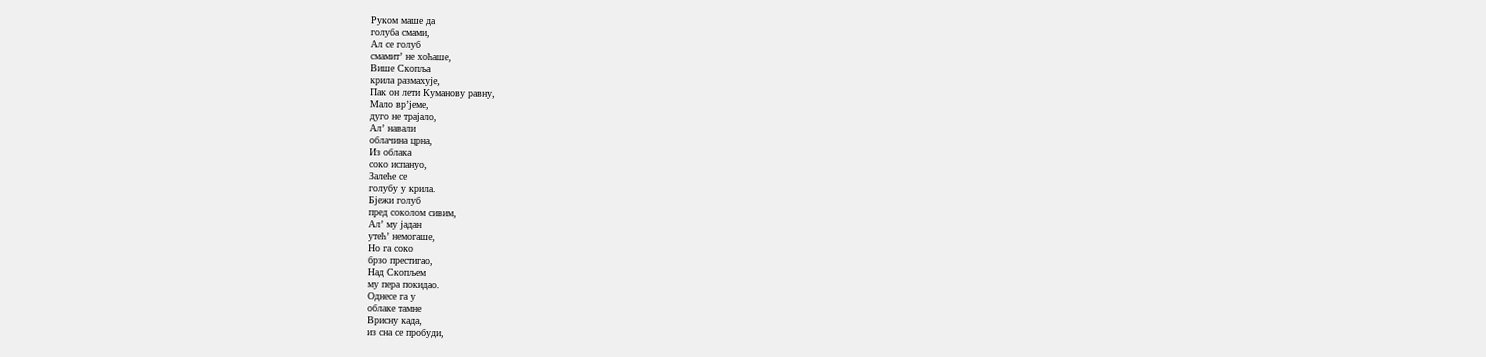Руком маше да
голуба смами,
Ал се голуб
смамит’ не хоћаше,
Више Скопља
крила размахује,
Пак он лети Куманову равну,
Мало вр’јеме,
дуго не трајало,
Ал’ навали
облачина црна,
Из облака
соко испануо,
Залеће се
голубу у крила.
Бјежи голуб
пред соколом сивим,
Ал’ му јадан
утећ’ немогаше,
Но га соко
брзо престигао,
Над Скопљем
му пера покидао.
Однесе га у
облаке тамне
Врисну када,
из сна се пробуди,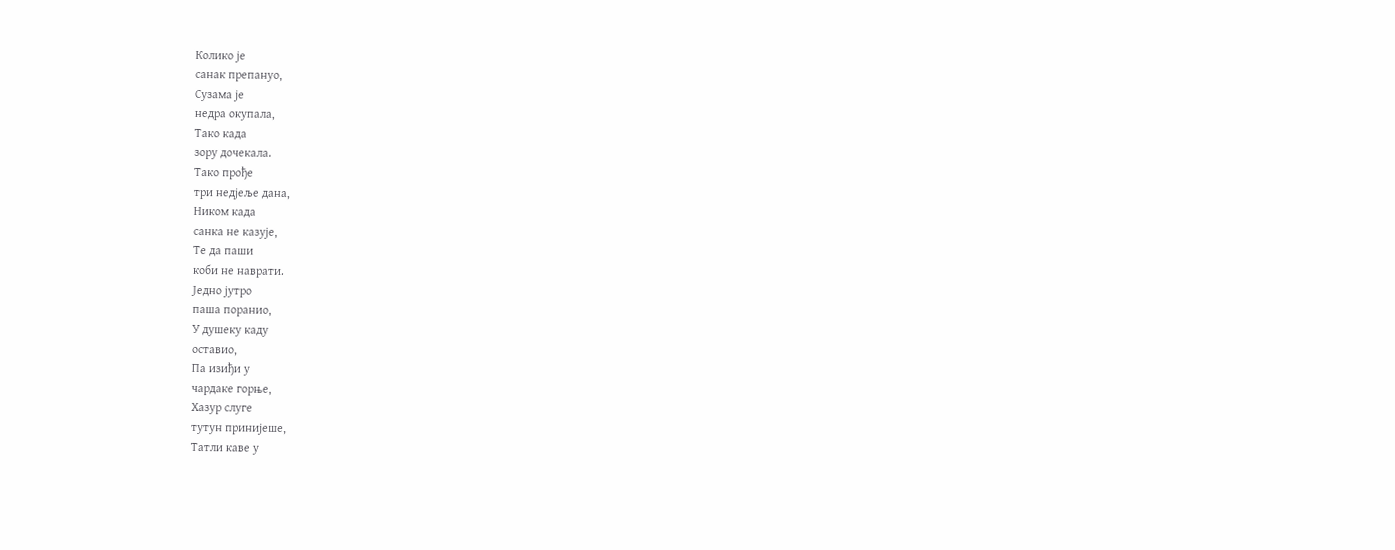Колико је
санак препануо,
Сузама је
недра окупала,
Тако када
зору дочекала.
Тако прође
три недјеље дана,
Ником када
санка не казује,
Те да паши
коби не наврати.
Једно јутро
паша поранио,
У душеку каду
оставио,
Па изиђи у
чардаке горње,
Хазур слуге
тутун принијеше,
Татли каве у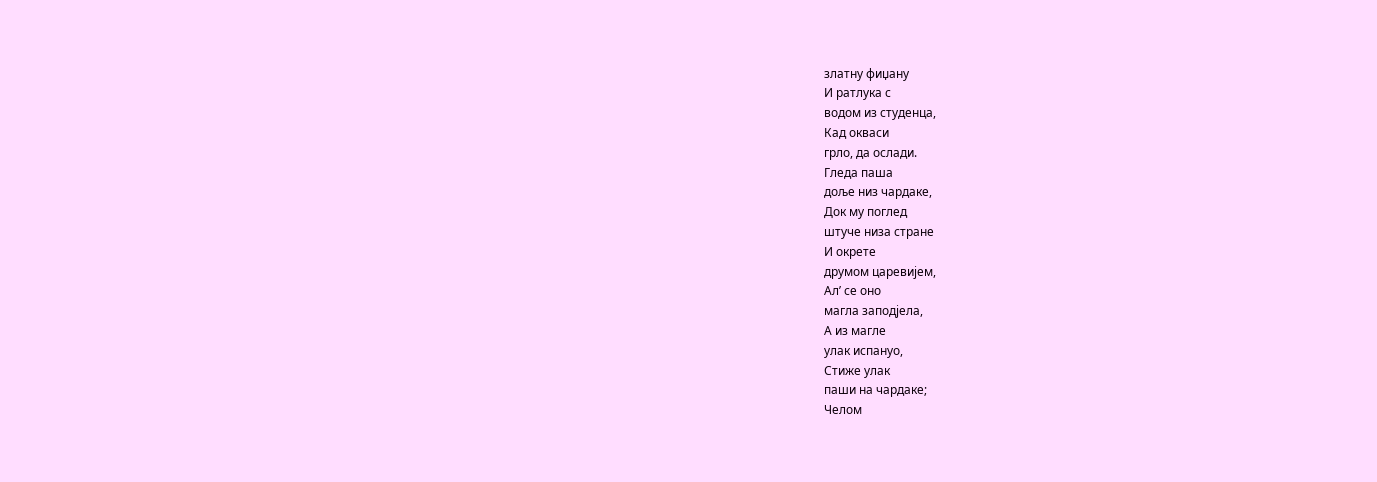златну фиџану
И ратлука с
водом из студенца,
Кад окваси
грло, да ослади.
Гледа паша
доље низ чардаке,
Док му поглед
штуче низа стране
И окрете
друмом царевијем,
Ал’ се оно
магла заподјела,
А из магле
улак испануо,
Стиже улак
паши на чардаке;
Челом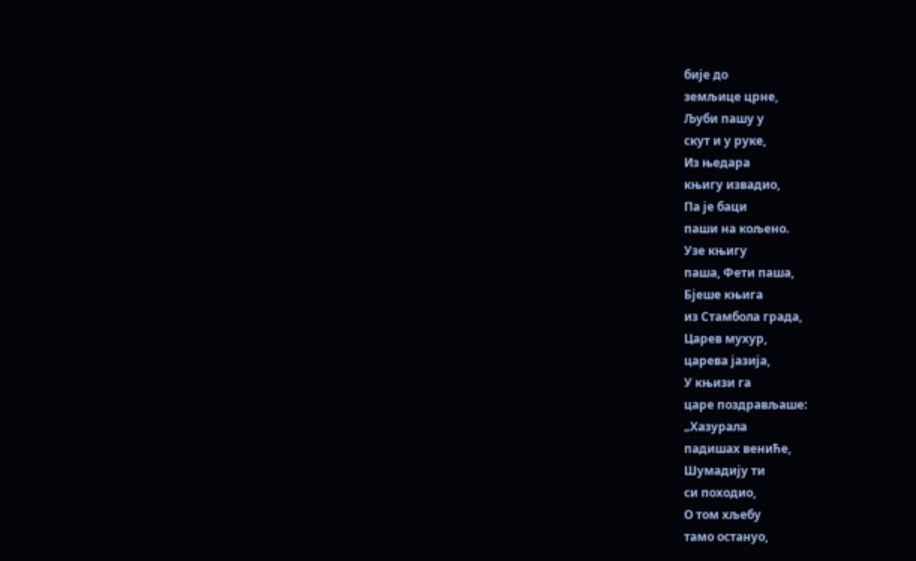бије до
земљице црне,
Љуби пашу у
скут и у руке,
Из њедара
књигу извадио,
Па је баци
паши на кољено.
Узе књигу
паша, Фети паша,
Бјеше књига
из Стамбола града,
Царев мухур,
царева јазија,
У књизи га
царе поздрављаше:
„Хазурала
падишах вениће,
Шумадију ти
си походио,
О том хљебу
тамо остануо,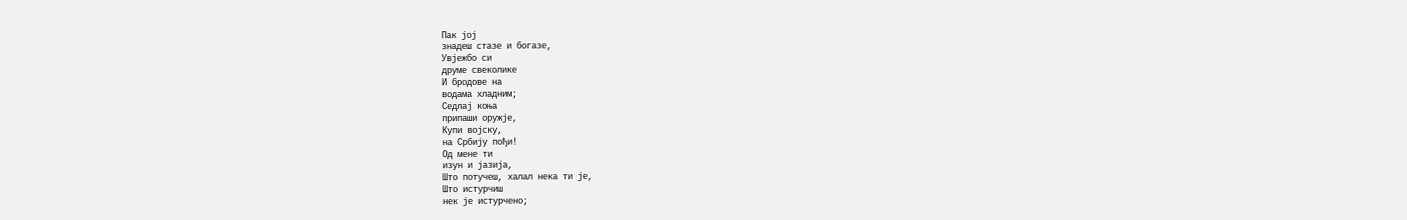Пак јој
знадеш стазе и богазе,
Увјежбо си
друме свеколике
И бродове на
водама хладним;
Седлај коња
припаши оружје,
Купи војску,
на Србију пођи!
Од мене ти
изун и јазија,
Што потучеш, халал нека ти је,
Што истурчиш
нек је истурчено;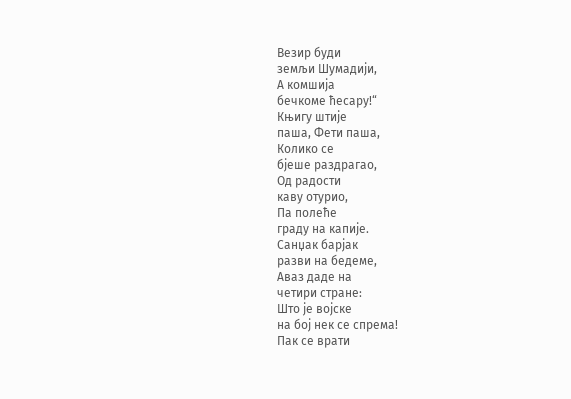Везир буди
земљи Шумадији,
А комшија
бечкоме ћесару!“
Књигу штије
паша, Фети паша,
Колико се
бјеше раздрагао,
Од радости
каву отурио,
Па полеће
граду на капије.
Санџак барјак
разви на бедеме,
Аваз даде на
четири стране:
Што је војске
на бој нек се спрема!
Пак се врати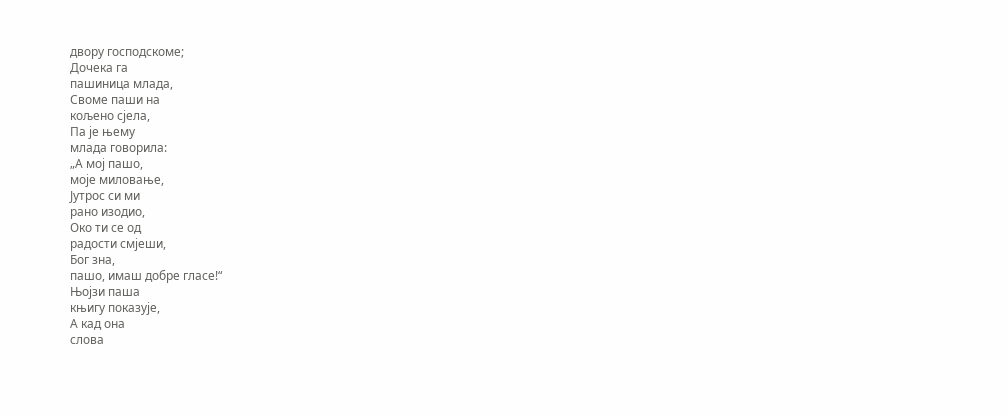двору господскоме;
Дочека га
пашиница млада,
Своме паши на
кољено сјела,
Па је њему
млада говорила:
„А мој пашо,
моје миловање,
Јутрос си ми
рано изодио,
Око ти се од
радости смјеши,
Бог зна,
пашо, имаш добре гласе!“
Њојзи паша
књигу показује,
А кад она
слова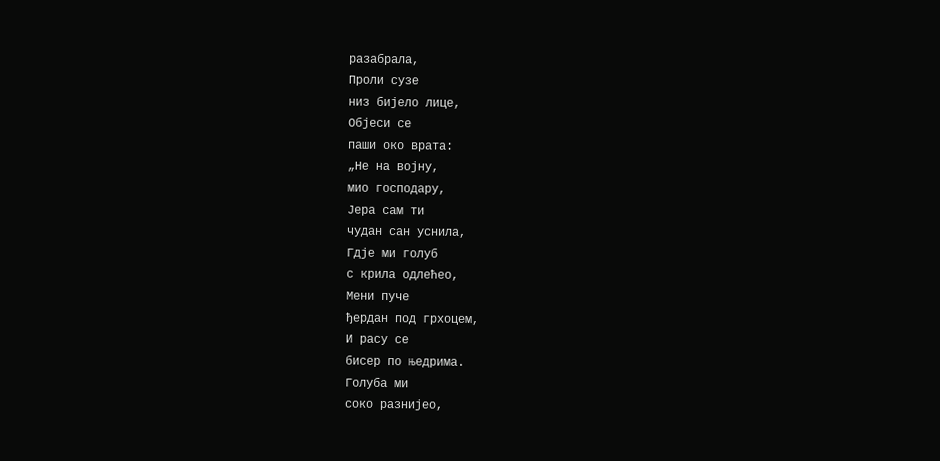разабрала,
Проли сузе
низ бијело лице,
Објеси се
паши око врата:
„Не на војну,
мио господару,
Јера сам ти
чудан сан уснила,
Гдје ми голуб
с крила одлећео,
Мени пуче
ђердан под грхоцем,
И расу се
бисер по њедрима.
Голуба ми
соко разнијео,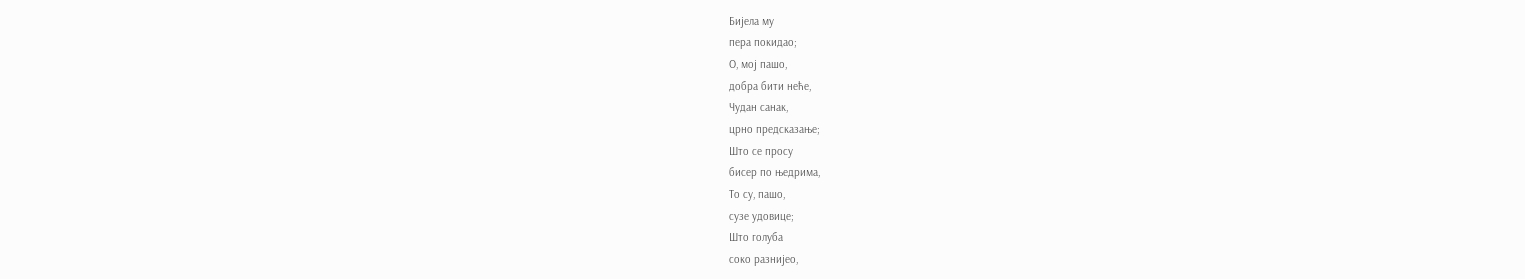Бијела му
пера покидао;
О, мој пашо,
добра бити неће,
Чудан санак,
црно предсказање;
Што се просу
бисер по њедрима,
То су, пашо,
сузе удовице;
Што голуба
соко разнијео,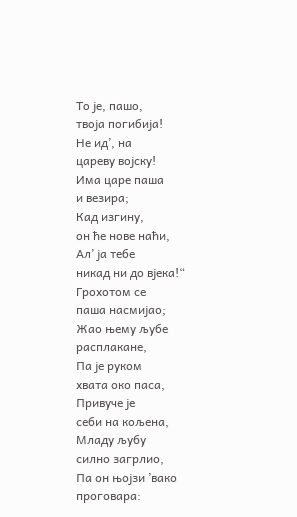То је, пашо,
твоја погибија!
Не ид’, на
цареву војску!
Има царе паша
и везира;
Кад изгину,
он ће нове наћи,
Ал’ ја тебе
никад ни до вјека!“
Грохотом се
паша насмијао;
Жао њему љубе
расплакане,
Па је руком
хвата око паса,
Привуче је
себи на кољена,
Младу љубу
силно загрлио,
Па он њојзи ’вако
проговара: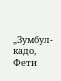„Зумбул-кадо,
Фети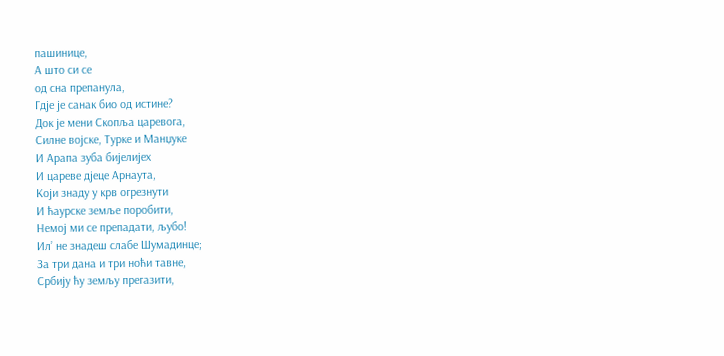пашинице,
А што си се
од сна препанула,
Гдје је санак био од истине?
Док је мени Скопља царевога,
Силне војске, Турке и Манџуке
И Арапа зуба бијелијех
И цареве дјеце Арнаута,
Који знаду у крв огрезнути
И ћаурске земље поробити,
Немој ми се препадати, љубо!
Ил’ не знадеш слабе Шумадинце;
За три дана и три ноћи тавне,
Србију ћу земљу прегазити,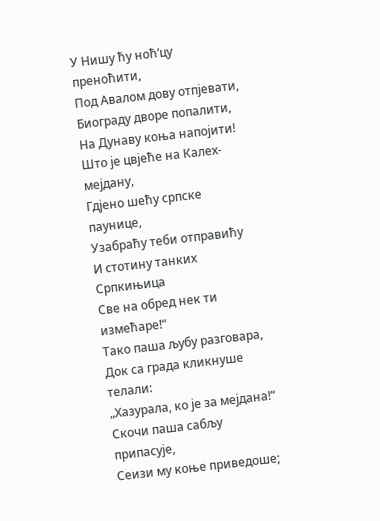У Нишу ћу ноћ’цу преноћити,
Под Авалом дову отпјевати,
Биограду дворе попалити,
На Дунаву коња напојити!
Што је цвјеће на Калех-мејдану,
Гдјено шећу српске паунице,
Узабраћу теби отправићу
И стотину танких Српкињица
Све на обред нек ти измећаре!“
Тако паша љубу разговара,
Док са града кликнуше телали:
„Хазурала, ко је за мејдана!“
Скочи паша сабљу припасује,
Сеизи му коње приведоше;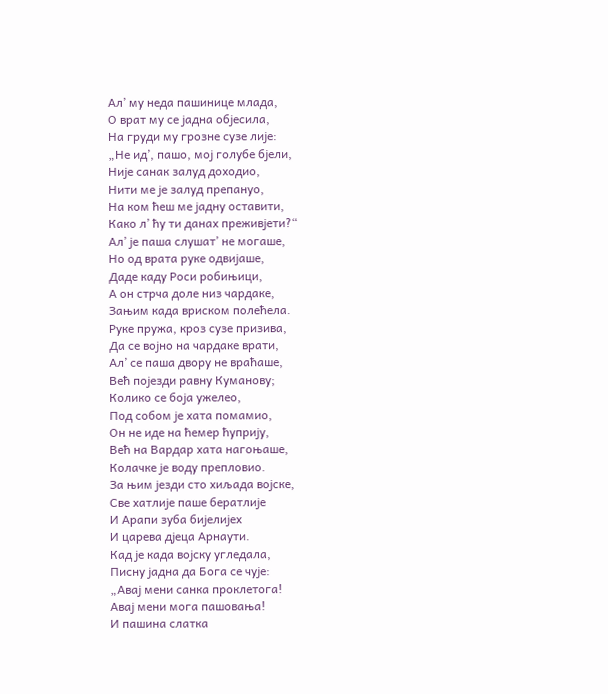Ал’ му неда пашинице млада,
О врат му се јадна објесила,
На груди му грозне сузе лије:
„Не ид’, пашо, мој голубе бјели,
Није санак залуд доходио,
Нити ме је залуд препануо,
На ком ћеш ме јадну оставити,
Како л’ ћу ти данах преживјети?“
Ал’ је паша слушат’ не могаше,
Но од врата руке одвијаше,
Даде каду Роси робињици,
А он стрча доле низ чардаке,
Зањим када вриском полећела.
Руке пружа, кроз сузе призива,
Да се војно на чардаке врати,
Ал’ се паша двору не враћаше,
Већ појезди равну Куманову;
Колико се боја ужелео,
Под собом је хата помамио,
Он не иде на ћемер ћуприју,
Већ на Вардар хата нагоњаше,
Колачке је воду препловио.
За њим језди сто хиљада војске,
Све хатлије паше бератлије
И Арапи зуба бијелијех
И царева дјеца Арнаути.
Кад је када војску угледала,
Писну јадна да Бога се чује:
„Авај мени санка проклетога!
Авај мени мога пашовања!
И пашина слатка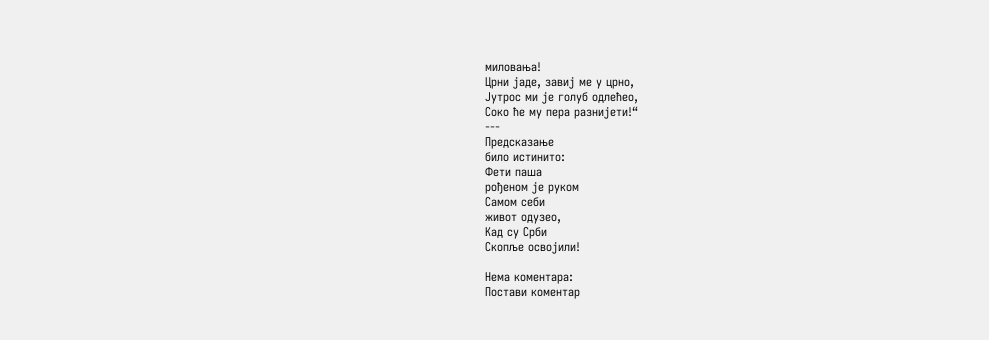миловања!
Црни јаде, завиј ме у црно,
Јутрос ми је голуб одлећео,
Соко ће му пера разнијети!“
---
Предсказање
било истинито:
Фети паша
рођеном је руком
Самом себи
живот одузео,
Кад су Срби
Скопље освојили!

Нема коментара:
Постави коментар